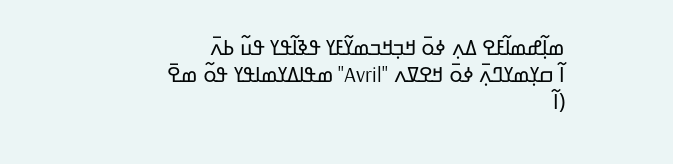ߘߊ߲߬ߝߘߊ߬ߓߐ ߡߍ߲ ߦߋ߫ ߞߏ߲ߞߏߘߌ߬ߓߌ ߟߢߊ߬ߟߌ ߟߎ߬ ߕߍ߫
ߊ߬ ߛߌ߲ߘߌߣߍ߲߫ ߦߋ߫ ߞߐߜߍ "Avril" ߘߟߊߡߌߘߊߟߌ ߟߋ߬ ߘߐ߫
(ߊ߬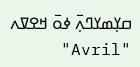ߛߌ߲ߘߌߣߍ߲߫ ߦߋ߫ ߞߐߜߍ "Avril"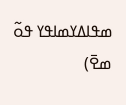ߘߟߊߡߌߘߊߟߌ ߟߋ߬ ߘߐ߫)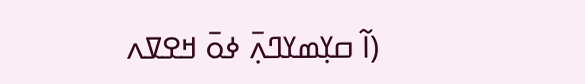(ߊ߬ ߛߌ߲ߘߌߣߍ߲߫ ߦߋ߫ ߞߐߜߍ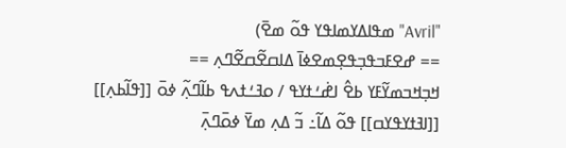"Avril" ߘߟߊߡߌߘߊߟߌ ߟߋ߬ ߘߐ߫)
== ߝߐߓߏߟߏ߲ߟߐ߲ߘߐߦߊ߫ ߡߊߛߐ߬ߛߐ߬ߣߍ߲ ==
ߞߏ߲ߞߏߘߌ߬ߓߌ ߕߐ߮ ߊߝ߭ߑߙߌߟ / ߋߔߑߙߍߟ ߕߊ߬ߣߍ߲߬ ߦߋ߫ [[ߟߊ߬ߕߍ߲]] [[ߊߔߙߌߟߌߛ]] ߟߋ߬ ߡߊ߬߸ ߏ߬ ߡߍ߲ ߘߌ߫ ߦߋ߫ߣߍ߲߫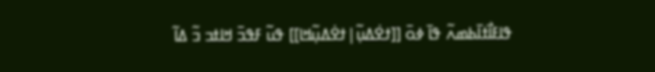ߟߊߓߊ߯ߙߊ߫ߕߘߍ߬ ߟߊ߫ ߦߋ߫ [[ߙߐ߭ߡߎ߲߬|ߙߐ߭ߡߎ߲߬ߞߊ]] ߟߎ߬ ߓߟߏ߫ ߞߊߙߏ ߏ߬ ߡߊ߬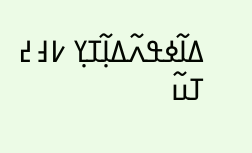ߡߊ߬ߦߟߍ߬ߡߊ߲߬ߠߌ߲ ߇߃߄
ߠߎ߬